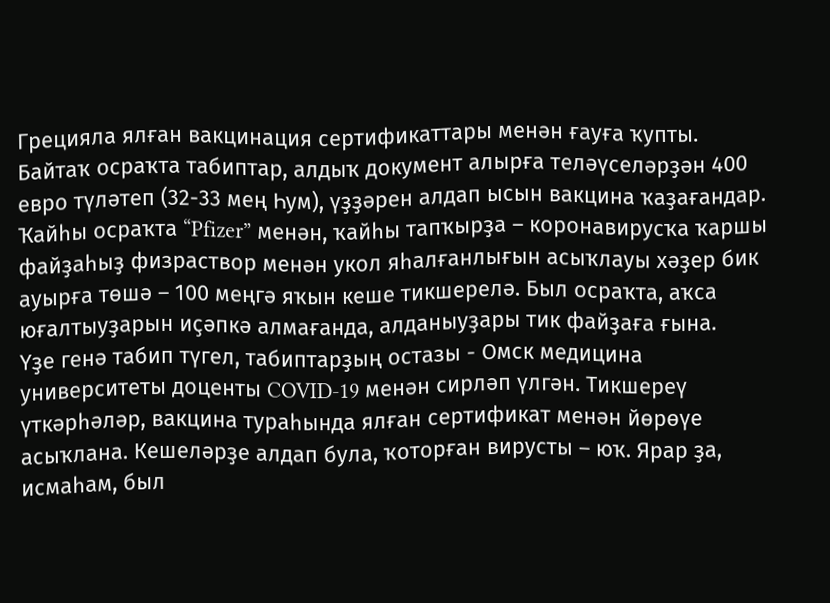Грецияла ялған вакцинация сертификаттары менән ғауға ҡупты. Байтаҡ осраҡта табиптар, алдыҡ документ алырға теләүселәрҙән 400 евро түләтеп (32-33 мең Һум), үҙҙәрен алдап ысын вакцина ҡаҙағандар. Ҡайһы осраҡта “Pfizer” менән, ҡайһы тапҡырҙа – коронавирусҡа ҡаршы файҙаһыҙ физраствор менән укол яһалғанлығын асыҡлауы хәҙер бик ауырға төшә – 100 меңгә яҡын кеше тикшерелә. Был осраҡта, аҡса юғалтыуҙарын иҫәпкә алмағанда, алданыуҙары тик файҙаға ғына.
Үҙе генә табип түгел, табиптарҙың остазы - Омск медицина университеты доценты COVID-19 менән сирләп үлгән. Тикшереү үткәрһәләр, вакцина тураһында ялған сертификат менән йөрөүе асыҡлана. Кешеләрҙе алдап була, ҡоторған вирусты – юҡ. Ярар ҙа, исмаһам, был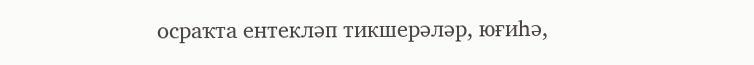осраҡта ентекләп тикшерәләр, юғиһә,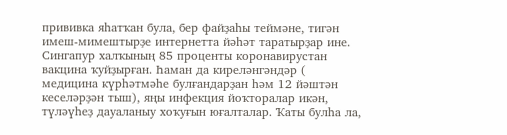прививка яһатҡан була, бер файҙаһы теймәне, тигән имеш-мимештырҙе интернетта йәһәт таратырҙар ине.
Сингапур халҡының 85 проценты коронавирустан вакцина ҡуйҙырған. Һаман да киреләнгәндәр ( медицина күрһәтмәһе булғандарҙан һәм 12 йәштән кеселәрҙән тыш), яңы инфекция йоҡторалар икән, түләүһеҙ дауаланыу хоҡуғын юғалталар. Ҡаты булһа ла,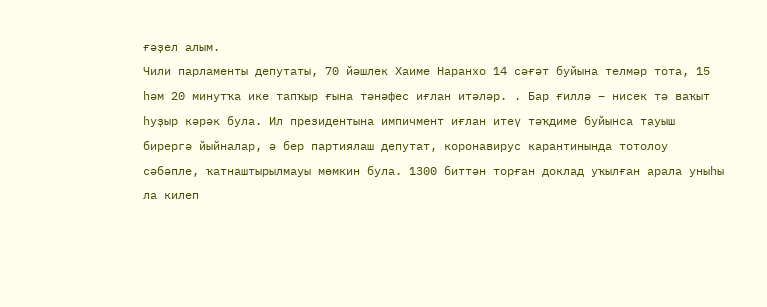ғәҙел алым.
Чили парламенты депутаты, 70 йәшлек Хаиме Наранхо 14 сәғәт буйына телмәр тота, 15 һәм 20 минутҡа ике тапҡыр ғына тәнәфес иғлан итәләр. . Бар ғиллә – нисек тә ваҡыт һуҙыр кәрәк була. Ил президентына импичмент иғлан итеү тәҡдиме буйынса тауыш бирергә йыйналар, ә бер партиялаш депутат, коронавирус карантинында тотолоу сәбәпле, ҡатнаштырылмауы мөмкин була. 1300 биттән торған доклад уҡылған арала уныһы ла килеп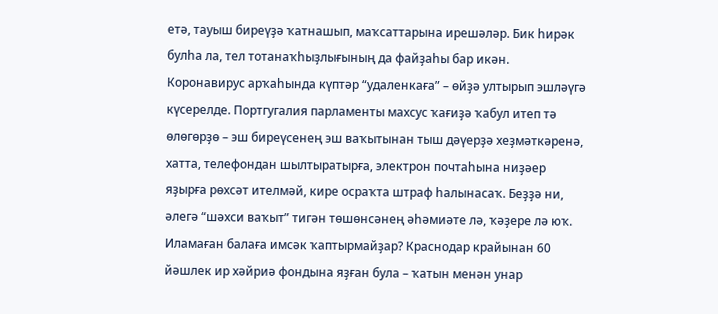етә, тауыш биреүҙә ҡатнашып, маҡсаттарына ирешәләр. Бик һирәк булһа ла, тел тотанаҡһыҙлығының да файҙаһы бар икән.
Коронавирус арҡаһында күптәр “удаленкаға” – өйҙә ултырып эшләүгә күсерелде. Портгугалия парламенты махсус ҡағиҙә ҡабул итеп тә өлөгөрҙө – эш биреүсенең эш ваҡытынан тыш дәүерҙә хеҙмәткәренә, хатта, телефондан шылтыратырға, электрон почтаһына ниҙәер яҙырға рөхсәт ителмәй, кире осраҡта штраф һалынасаҡ. Беҙҙә ни, әлегә “шәхси ваҡыт” тигән төшөнсәнең әһәмиәте лә, ҡәҙере лә юҡ.
Иламаған балаға имсәк ҡаптырмайҙар? Краснодар крайынан 60 йәшлек ир хәйриә фондына яҙған була – ҡатын менән унар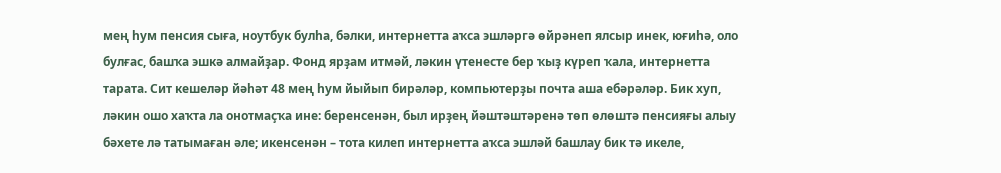мең һум пенсия сыға, ноутбук булһа, бәлки, интернетта аҡса эшләргә өйрәнеп ялсыр инек, юғиһә, оло булғас, башҡа эшкә алмайҙар. Фонд ярҙам итмәй, ләкин үтенесте бер ҡыҙ күреп ҡала, интернетта тарата. Сит кешеләр йәһәт 48 мең һум йыйып бирәләр, компьютерҙы почта аша ебәрәләр. Бик хуп, ләкин ошо хаҡта ла онотмаҫҡа ине: беренсенән, был ирҙең йәштәштәренә төп өлөштә пенсияғы алыу бәхете лә татымаған әле; икенсенән – тота килеп интернетта аҡса эшләй башлау бик тә икеле,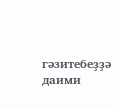гәзитебеҙҙә даими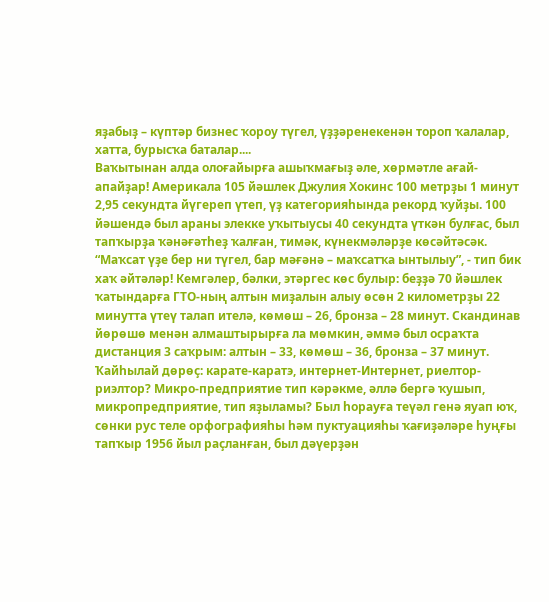яҙабыҙ – күптәр бизнес ҡороу түгел, үҙҙәренекенән тороп ҡалалар, хатта, бурысҡа баталар....
Ваҡытынан алда олоғайырға ашыҡмағыҙ әле, хөрмәтле ағай-апайҙар! Америкала 105 йәшлек Джулия Хокинс 100 метрҙы 1 минут 2,95 секундта йүгереп үтеп, үҙ категорияһында рекорд ҡуйҙы. 100 йәшендә был араны элекке уҡытыусы 40 секундта үткән булғас, был тапҡырҙа ҡәнәғәтһеҙ ҡалған, тимәк, күнекмәләрҙе көсәйтәсәк. “Маҡсат үҙе бер ни түгел, бар мәғәнә – маҡсатҡа ынтылыу”, - тип бик хаҡ әйтәләр! Кемгәлер, бәлки, этәргес көс булыр: беҙҙә 70 йәшлек ҡатындарға ГТО-ның алтын миҙалын алыу өсөн 2 километрҙы 22 минутта үтеү талап ителә, көмөш – 26, бронза – 28 минут. Скандинав йөрөшө менән алмаштырырға ла мөмкин, әммә был осраҡта дистанция 3 саҡрым: алтын – 33, көмөш – 36, бронза – 37 минут.
Ҡайһылай дөрөҫ: карате-каратэ, интернет-Интернет, риелтор-риэлтор? Микро-предприятие тип кәрәкме, әллә бергә ҡушып, микропредприятие, тип яҙыламы? Был һорауға теүәл генә яуап юҡ, сөнки рус теле орфографияһы һәм пуктуацияһы ҡағиҙәләре һуңғы тапҡыр 1956 йыл раҫланған, был дәүерҙән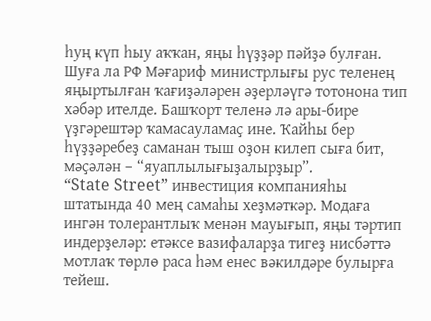һуң күп һыу аҡҡан, яңы һүҙҙәр пәйҙә булған. Шуға ла РФ Мәғариф министрлығы рус теленең яңыртылған ҡағиҙәләрен әҙерләүгә тотонона тип хәбәр ителде. Башҡорт теленә лә ары-бире үҙгәрештәр ҡамасауламаҫ ине. Ҡайһы бер һүҙҙәребеҙ саманан тыш оҙон килеп сыға бит, мәҫәлән – “яуаплылығыҙалырҙыр”.
“State Street” инвестиция компанияһы штатында 40 мең самаһы хеҙмәткәр. Модаға ингән толерантлыҡ менән мауығып, яңы тәртип индерҙеләр: етәксе вазифаларҙа тигеҙ нисбәттә мотлаҡ төрлө раса һәм енес вәкилдәре булырға тейеш.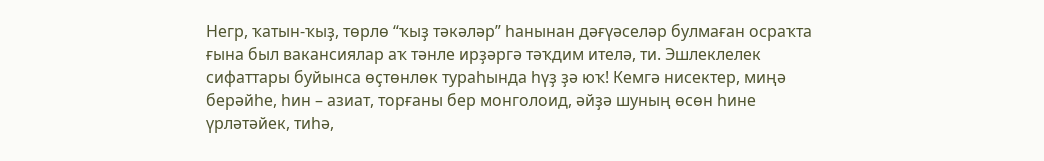Негр, ҡатын-ҡыҙ, төрлө “ҡыҙ тәкәләр” һанынан дәғүәселәр булмаған осраҡта ғына был вакансиялар аҡ тәнле ирҙәргә тәҡдим ителә, ти. Эшлеклелек сифаттары буйынса өҫтөнлөк тураһында һүҙ ҙә юҡ! Кемгә нисектер, миңә берәйһе, һин – азиат, торғаны бер монголоид, әйҙә шуның өсөн һине үрләтәйек, тиһә,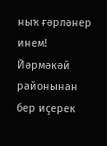ныҡ ғәрләнер инем!
Йәрмәкәй районынан бер иҫерек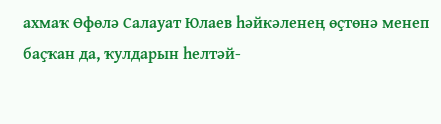ахмаҡ Өфөлә Салауат Юлаев һәйкәленең өҫтөнә менеп баҫҡан да, ҡулдарын һелтәй-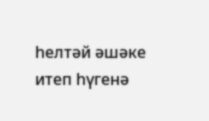һелтәй әшәке итеп һүгенә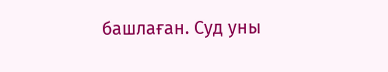башлаған. Суд уны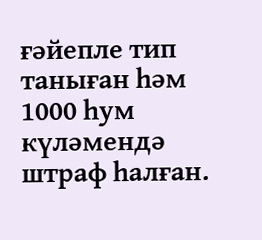ғәйепле тип таныған һәм 1000 һум күләмендә штраф һалған.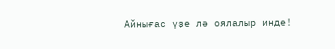Айнығас үҙе лә оялалыр инде!